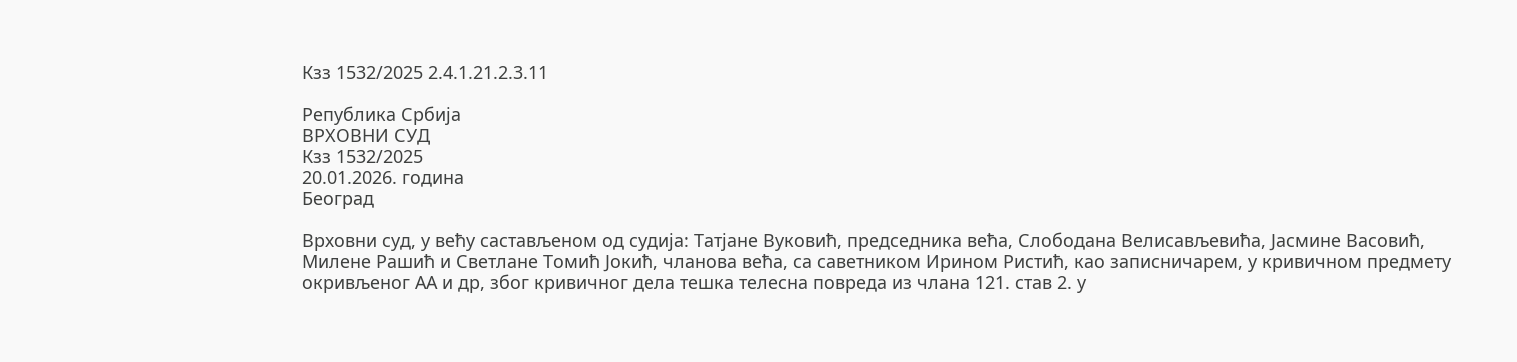Кзз 1532/2025 2.4.1.21.2.3.11

Република Србија
ВРХОВНИ СУД
Кзз 1532/2025
20.01.2026. година
Београд

Врховни суд, у већу састављеном од судија: Татјане Вуковић, председника већа, Слободана Велисављевића, Јасмине Васовић, Милене Рашић и Светлане Томић Јокић, чланова већа, са саветником Ирином Ристић, као записничарем, у кривичном предмету окривљеног АА и др, због кривичног дела тешка телесна повреда из члана 121. став 2. у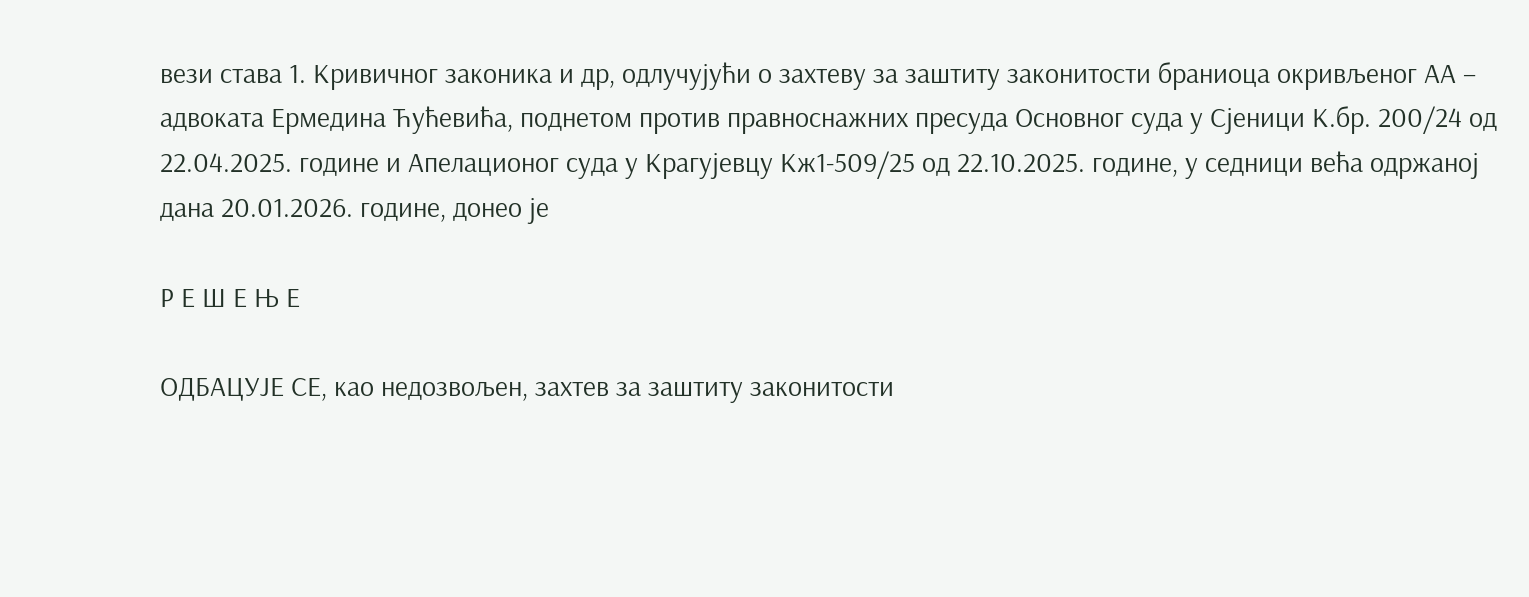вези става 1. Кривичног законика и др, одлучујући о захтеву за заштиту законитости браниоца окривљеног АА – адвоката Ермедина Ћућевића, поднетом против правноснажних пресуда Основног суда у Сјеници К.бр. 200/24 од 22.04.2025. године и Апелационог суда у Крагујевцу Кж1-509/25 од 22.10.2025. године, у седници већа одржаној дана 20.01.2026. године, донео је

Р Е Ш Е Њ Е

ОДБАЦУЈЕ СЕ, као недозвољен, захтев за заштиту законитости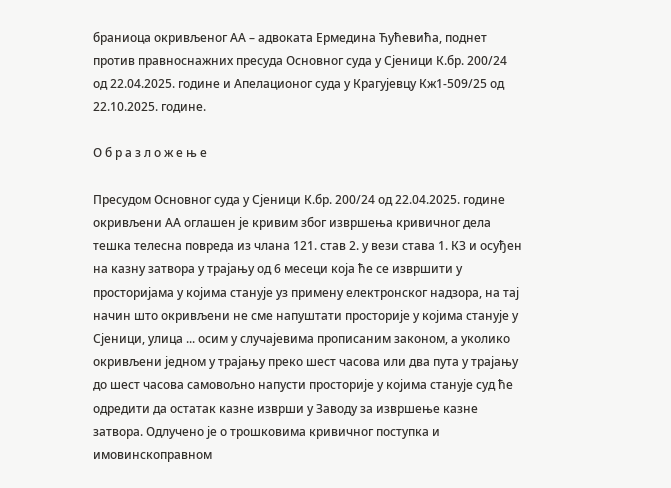браниоца окривљеног АА – адвоката Ермедина Ћућевића, поднет против правноснажних пресуда Основног суда у Сјеници К.бр. 200/24 од 22.04.2025. године и Апелационог суда у Крагујевцу Кж1-509/25 од 22.10.2025. године.

О б р а з л о ж е њ е

Пресудом Основног суда у Сјеници К.бр. 200/24 од 22.04.2025. године окривљени АА оглашен је кривим због извршења кривичног дела тешка телесна повреда из члана 121. став 2. у вези става 1. КЗ и осуђен на казну затвора у трајању од 6 месеци која ће се извршити у просторијама у којима станује уз примену електронског надзора, на тај начин што окривљени не сме напуштати просторије у којима станује у Сјеници, улица ... осим у случајевима прописаним законом, а уколико окривљени једном у трајању преко шест часова или два пута у трајању до шест часова самовољно напусти просторије у којима станује суд ће одредити да остатак казне изврши у Заводу за извршење казне затвора. Одлучено је о трошковима кривичног поступка и имовинскоправном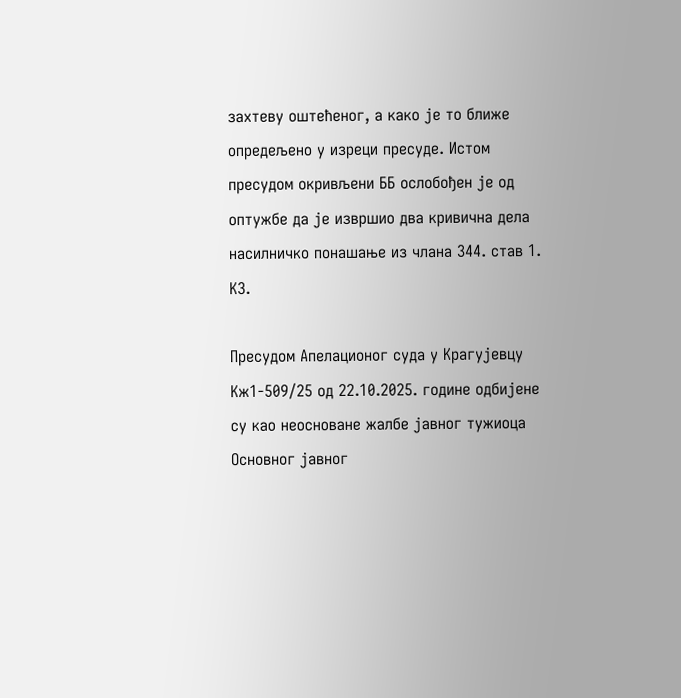захтеву оштећеног, а како је то ближе опредељено у изреци пресуде. Истом пресудом окривљени ББ ослобођен је од оптужбе да је извршио два кривична дела насилничко понашање из члана 344. став 1. КЗ.

Пресудом Апелационог суда у Крагујевцу Кж1-509/25 од 22.10.2025. године одбијене су као неосноване жалбе јавног тужиоца Основног јавног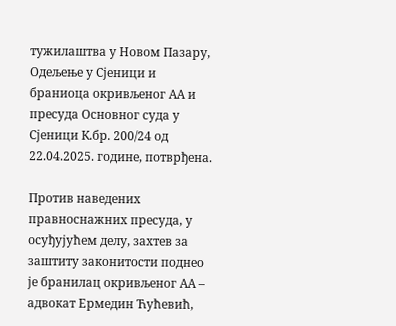тужилаштва у Новом Пазару, Одељење у Сјеници и браниоца окривљеног АА и пресуда Основног суда у Сјеници К.бр. 200/24 од 22.04.2025. године, потврђена.

Против наведених правноснажних пресуда, у осуђујућем делу, захтев за заштиту законитости поднео је бранилац окривљеног АА – адвокат Ермедин Ћућевић,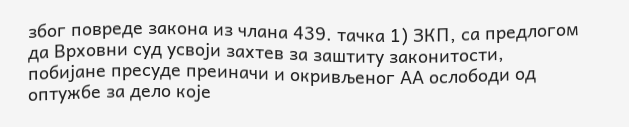због повреде закона из члана 439. тачка 1) ЗКП, са предлогом да Врховни суд усвоји захтев за заштиту законитости, побијане пресуде преиначи и окривљеног АА ослободи од оптужбе за дело које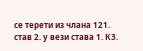се терети из члана 121. став 2. у вези става 1. КЗ.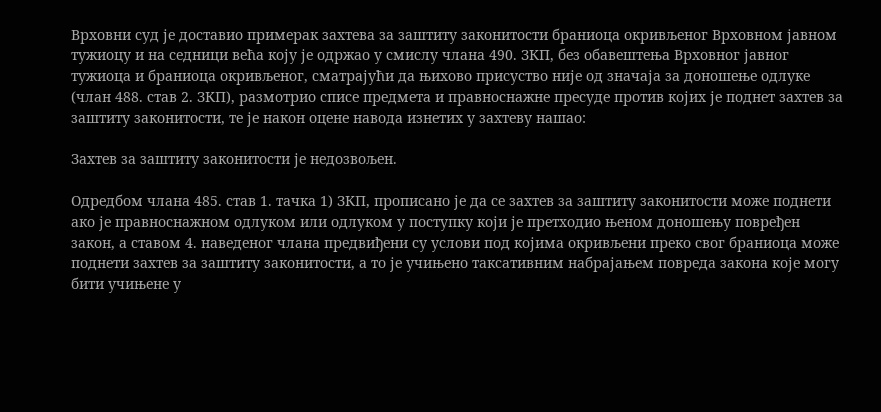Врховни суд је доставио примерак захтева за заштиту законитости браниоца окривљеног Врховном јавном тужиоцу и на седници већа коју је одржао у смислу члана 490. ЗКП, без обавештења Врховног јавног тужиоца и браниоца окривљеног, сматрајући да њихово присуство није од значаја за доношење одлуке (члан 488. став 2. ЗКП), размотрио списе предмета и правноснажне пресуде против којих је поднет захтев за заштиту законитости, те је након оцене навода изнетих у захтеву нашао:

Захтев за заштиту законитости је недозвољен.

Одредбом члана 485. став 1. тачка 1) ЗКП, прописано је да се захтев за заштиту законитости може поднети ако је правноснажном одлуком или одлуком у поступку који је претходио њеном доношењу повређен закон, а ставом 4. наведеног члана предвиђени су услови под којима окривљени преко свог браниоца може поднети захтев за заштиту законитости, а то је учињено таксативним набрајањем повреда закона које могу бити учињене у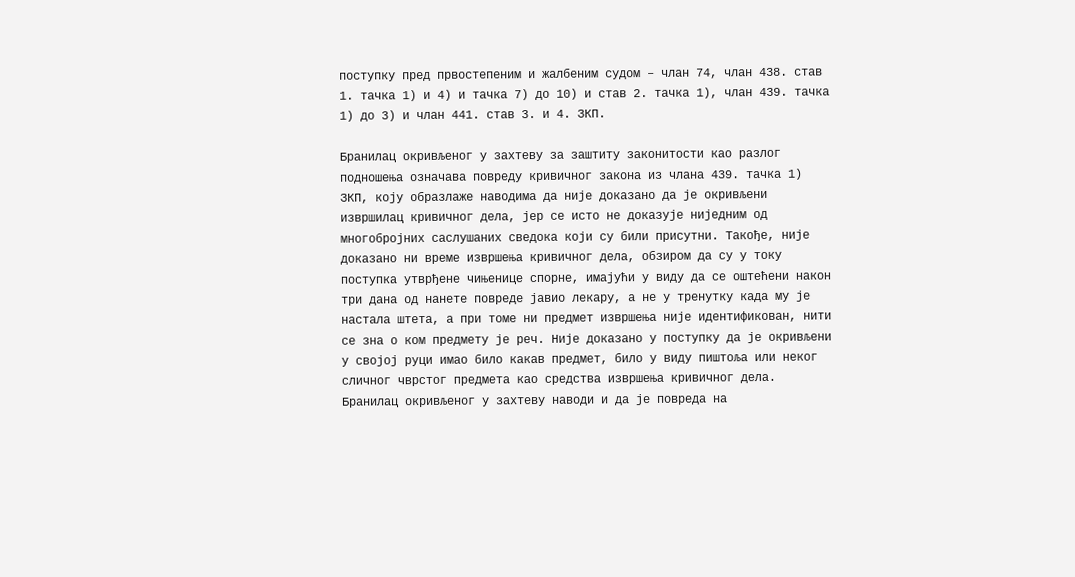поступку пред првостепеним и жалбеним судом – члан 74, члан 438. став 1. тачка 1) и 4) и тачка 7) до 10) и став 2. тачка 1), члан 439. тачка 1) до 3) и члан 441. став 3. и 4. ЗКП.

Бранилац окривљеног у захтеву за заштиту законитости као разлог подношења означава повреду кривичног закона из члана 439. тачка 1) ЗКП, коју образлаже наводима да није доказано да је окривљени извршилац кривичног дела, јер се исто не доказује ниједним од многобројних саслушаних сведока који су били присутни. Такође, није доказано ни време извршења кривичног дела, обзиром да су у току поступка утврђене чињенице спорне, имајући у виду да се оштећени након три дана од нанете повреде јавио лекару, а не у тренутку када му је настала штета, а при томе ни предмет извршења није идентификован, нити се зна о ком предмету је реч. Није доказано у поступку да је окривљени у својој руци имао било какав предмет, било у виду пиштоља или неког сличног чврстог предмета као средства извршења кривичног дела. Бранилац окривљеног у захтеву наводи и да је повреда на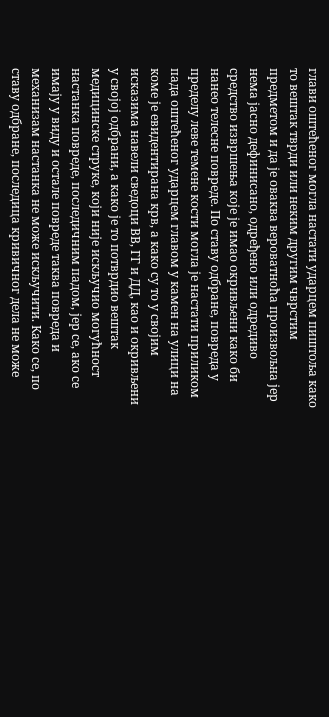глави оштећеног могла настати ударцем пиштоља како то вештак тврди или неким другим чврстим предметом и да је оваква вероватноћа произвољна јер нема јасно дефинисано, одређено или одредиво средство извршења које је имао окривљени како би нанео телесне повреде. По ставу одбране, повреда у пределу леве темене кости могла је настати приликом пада оштећеног ударцем главом у камен на улици на коме је евидентирана крв, а како су то у својим исказима навели сведоци ВВ, ГГ и ДД, као и окривљени у својој одбрани, а како је то потврдио вештак медицинске струке, који није искључио могућност настанка повреде, последичним падом, јер се, ако се имају у виду и остале повреде таква повреда и механизам настанка не може искључити. Како се, по ставу одбране, последица кривичног дела не може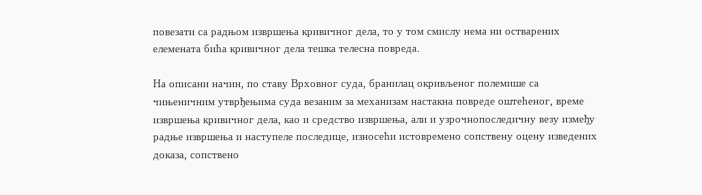повезати са радњом извршења кривичног дела, то у том смислу нема ни остварених елемената бића кривичног дела тешка телесна повреда.

На описани начин, по ставу Врховног суда, бранилац окривљеног полемише са чињеничним утврђењима суда везаним за механизам настакна повреде оштећеног, време извршења кривичног дела, као и средство извршења, али и узрочнопоследичну везу између радње извршења и наступеле последице, износећи истовремено сопствену оцену изведених доказа, сопствено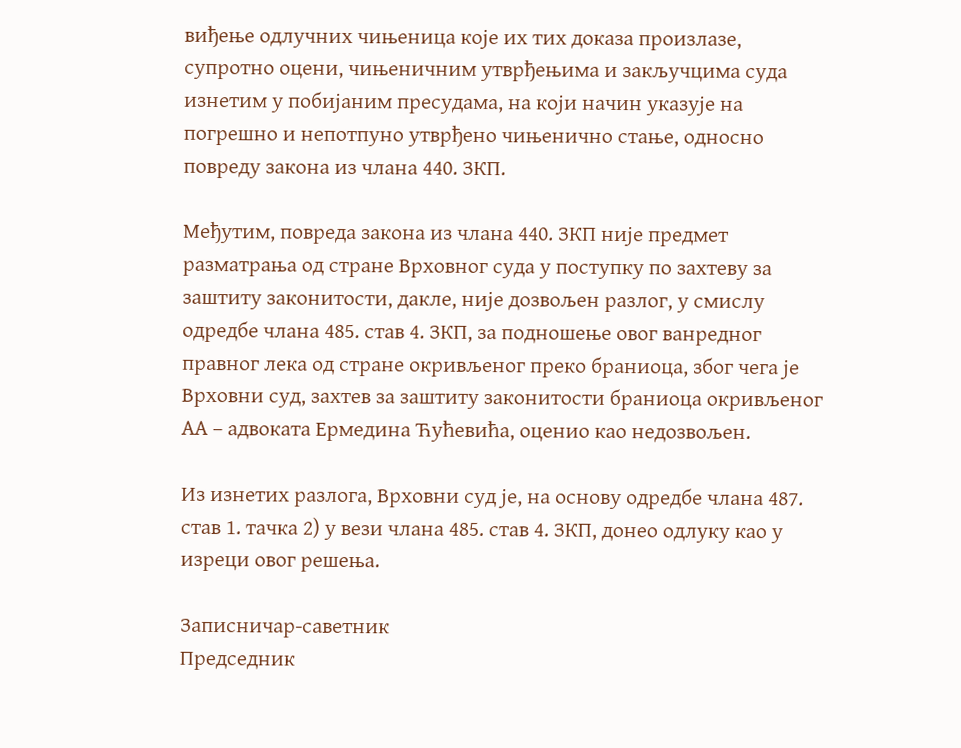виђење одлучних чињеница које их тих доказа произлазе, супротно оцени, чињеничним утврђењима и закључцима суда изнетим у побијаним пресудама, на који начин указује на погрешно и непотпуно утврђено чињенично стање, односно повреду закона из члана 440. ЗКП.

Међутим, повреда закона из члана 440. ЗКП није предмет разматрања од стране Врховног суда у поступку по захтеву за заштиту законитости, дакле, није дозвољен разлог, у смислу одредбе члана 485. став 4. ЗКП, за подношење овог ванредног правног лека од стране окривљеног преко браниоца, због чега је Врховни суд, захтев за заштиту законитости браниоца окривљеног АА – адвоката Ермедина Ћућевића, оценио као недозвољен.

Из изнетих разлога, Врховни суд је, на основу одредбе члана 487. став 1. тачка 2) у вези члана 485. став 4. ЗКП, донео одлуку као у изреци овог решења.

Записничар-саветник                                                                                                                                                                                                                                                                                                                                                                                                Председник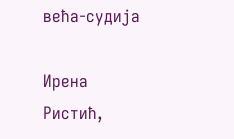већа-судија

Ирена Ристић,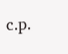с.р.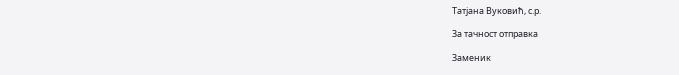Татјана Вуковић, с.р.

За тачност отправка

Заменик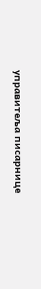управитеља писарнице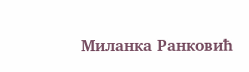Миланка Ранковић